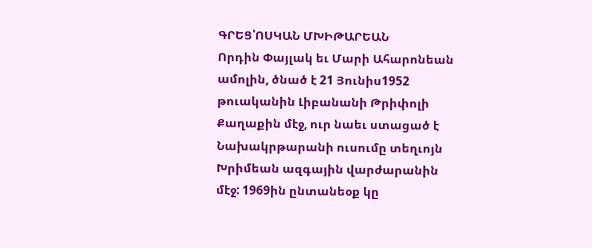ԳՐԵՑ՝ՈՍԿԱՆ ՄԽԻԹԱՐԵԱՆ
Որդին Փայլակ եւ Մարի Ահարոնեան ամոլին, ծնած է 21 Յունիս1952 թուականին Լիբանանի Թրիփոլի Քաղաքին մէջ, ուր նաեւ ստացած է Նախակրթարանի ուսումը տեղւոյն Խրիմեան ազգային վարժարանին մէջ: 1969ին ընտանեօք կը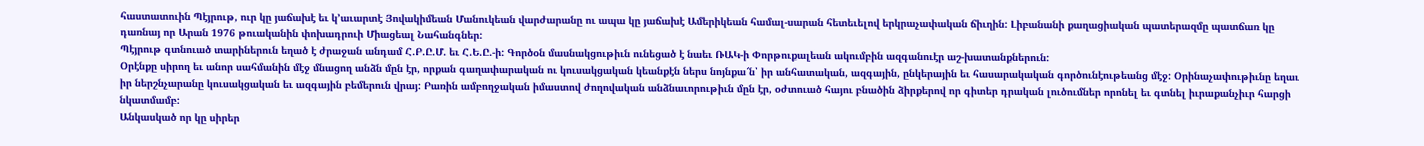հաստատուին Պէյրութ, ուր կը յաճախէ եւ կ՚աւարտէ Յովակիմեան Մանուկեան վարժարանը ու ապա կը յաճախէ Ամերիկեան համալ-սարան հետեւելով երկրաչափական ճիւղին: Լիբանանի քաղացիական պատերազմը պատճառ կը դառնայ որ Արան 1976 թուականին փոխադրուի Միացեալ Նահանգներ:
Պէյրութ գտնուած տարիներուն եղած է ժրաջան անդամ Հ.Բ.Ը.Մ. եւ Հ.Ե.Ը.-ի: Գործօն մասնակցութիւն ունեցած է նաեւ ՌԱԿ-ի Փորթուքալեան ակումբին ազգանուէր աշ-խատանքներուն:
Օրէնքը սիրող եւ անոր սահմանին մէջ մնացող անձն մըն էր, որքան գաղափարական ու կուսակցական կեանքէն ներս նոյնքա՜ն՝ իր անհատական, ազգային, ընկերային եւ հասարակական գործունէութեանց մէջ: Օրինաչափութիւնը եղաւ իր ներշնչարանը կուսակցական եւ ազգային բեմերուն վրայ: Բառին ամբողջական իմաստով ժողովական անձնաւորութիւն մըն էր, օժտուած հայու բնածին ձիրքերով որ գիտեր դրական լուծումներ որոնել եւ գտնել իւրաքանչիւր հարցի նկատմամբ:
Անկասկած որ կը սիրեր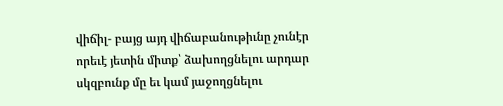վիճիլ- բայց այդ վիճաբանութիւնը չունէր որեւէ յետին միտք՝ ձախողցնելու արդար սկզբունք մը եւ կամ յաջողցնելու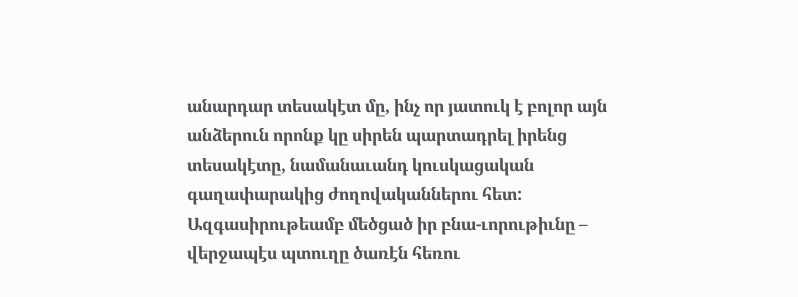անարդար տեսակէտ մը, ինչ որ յատուկ է բոլոր այն անձերուն որոնք կը սիրեն պարտադրել իրենց տեսակէտը, նամանաւանդ կուսկացական գաղափարակից ժողովականներու հետ:
Ազգասիրութեամբ մեծցած իր բնա-ւորութիւնը – վերջապէս պտուղը ծառէն հեռու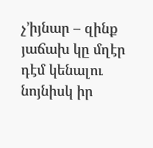չ՚իյնար – զինք յաճախ կը մղէր դէմ կենալու նոյնիսկ իր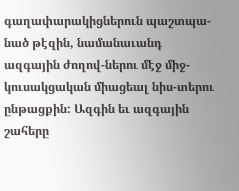գաղափարակիցներուն պաշտպա-նած թէզին, նամանաւանդ ազգային ժողով-ներու մէջ միջ-կուսակցական միացեալ նիս-տերու ընթացքին: Ազգին եւ ազգային շահերը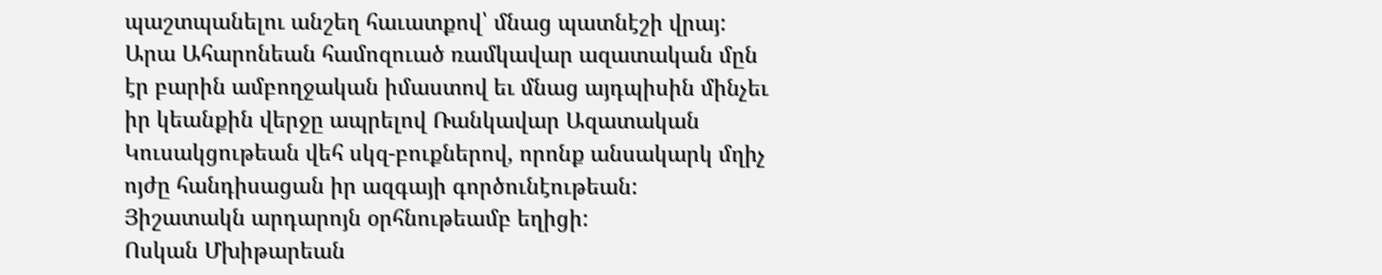պաշտպանելու անշեղ հաւատքով՝ մնաց պատնէշի վրայ:
Արա Ահարոնեան համոզուած ռամկավար ազատական մըն էր բարին ամբողջական իմաստով եւ մնաց այդպիսին մինչեւ իր կեանքին վերջը ապրելով Ռանկավար Ազատական Կուսակցութեան վեհ սկզ-բուքներով, որոնք անսակարկ մղիչ ոյժը հանդիսացան իր ազգայի գործունէութեան:
Յիշատակն արդարոյն օրհնութեամբ եղիցի:
Ոսկան Մխիթարեան